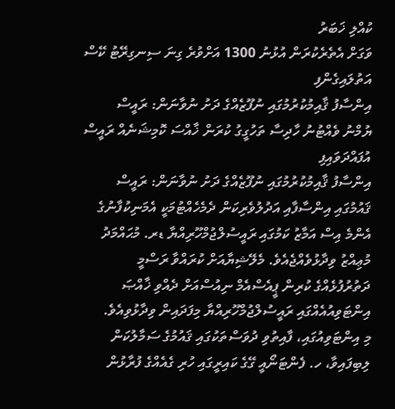ކުއްލި ޚަބަރު
ވަގަށް އެތެރެކުރަން އުޅުނު 1300 އަށްވުރެ ގިނަ ސިނގިރޭޓު ކޭސް އަތުލައިގެންފި
އިންސާފު ޤާއިމުކުރުމުގައި ނުފޫޒެއްގެ ދަށު ނުވާނަން: ރައީސް
ޔުމްނު ވެއްޓުނު ހާދިސާ ތަހުގީގު ކުރަން ޚާއްސަ ކޮމިޝަނެއް ރައީސް އުފައްދަވައިފި
އިންސާފު ޤާއިމުކުރުމުގައި ނުފޫޒެއްގެ ދަށު ނުވާނަން: ރައީސް
ޤައުމުގައި އިންސާފާއި އަދުލުވެރިކަން ދެމެހެއްޓުމަކީ އެމަނިކުފާނުގެ އެންމެ އިސް އަމާޒު ކަމުގައި ރައީސުލްޖުމްހޫރިއްޔާ ޑރ. މުޙައްމަދު މުޢިއްޒު ވިދާޅުވެއްޖެއެވެ. މެލޭޝިޔާއަށް ކުރައްވާ ރަސްމީ ދަތުރުފުޅެއްގެ ކުރިން ޕީއެސްއެމް ނިއުސްއަށް ދެއްވި ޚާއްޞަ އިންޓަވިއުއެއްގައި ރައީސުލްޖުމްހޫރިއްޔާ މިފަދައިން ވިދާޅުވިއެވެ.
މި އިންޓަވިއުގައި، ފާއިތުވި ދުވަސްތަކުގައި ޤައުމުގެ ސަމާލުކަން ލިބިފައިވާ، ހ. ފެންޓަނޯއީ ގޭގެ ކައިރީގައި ހުރި ގެއެއްގެ ފުރާޅުން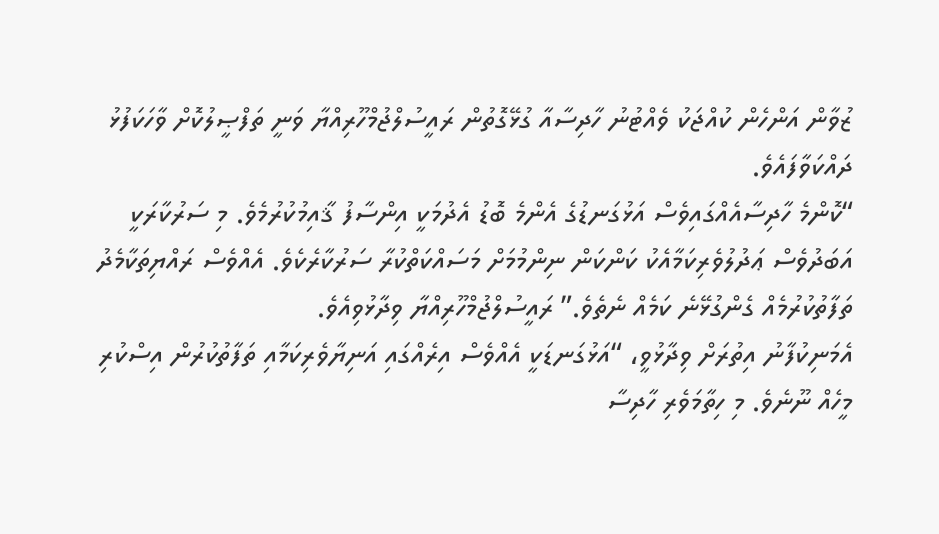ޒުވާން އަންހެން ކުއްޖަކު ވެއްޓުނު ހާދިސާއާ ގުޅޭގޮތުން ރައީސުލްޖުމްހޫރިއްޔާ ވަނީ ތަފްޞީލުކޮށް ވާހަކަފުޅު ދައްކަވާފައެވެ.
“ކޮންމެ ހާދިސާއެއްގައިވެސް އަޅުގަނޑުގެ އެންމެ ބޮޑު އެދުމަކީ އިންސާފު ޤާއިމުކުރުމެވެ. މި ސަރުކާރަކީ އަބަދުވެސް ޢަދުލުވެރިކަމާއެކު ކަންކަން ނިންމުމަށް މަސައްކަތްކުރާ ސަރުކާރެކެވެ. އެއްވެސް ރައްޔިތަކާމެދު ތަފާތުކުރުމެއް ގެންގުޅޭނެ ކަމެއް ނެތެވެ.” ރައީސުލްޖުމްހޫރިއްޔާ ވިދާޅުވިއެވެ.
އެމަނިކުފާނު އިތުރަށް ވިދާޅުވީ، “އަޅުގަނޑަކީ އެއްވެސް އިރެއްގައި އަނިޔާވެރިކަމާއި ތަފާތުކުރުން އިސްކުރި މީހެއް ނޫނެވެ. މި ހިތާމަވެރި ހާދިސާ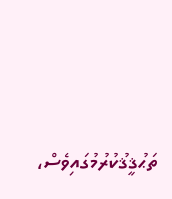ތަޙުޤީޤުކުރުމުގައިވެސް،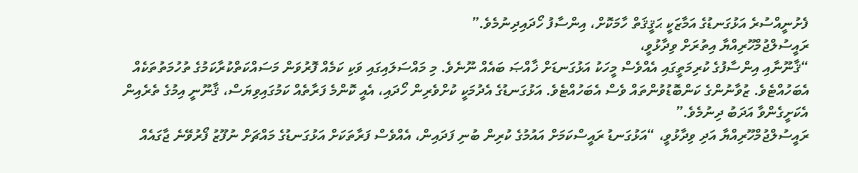ފެށުނީއްސުރެ އަޅުގަނޑުގެ އަމާޒަކީ ޙަޤީޤަތް ހާމަކޮށް، އިންސާފު ހޯދައިދިނުމެވެ.”
ރައީސުލްޖުމްހޫރިއްޔާ އިތުރަށް ވިދާޅުވީ،
“ޤާނޫނާއި އިންސާފުގެ ކުރިމަތީގައި އެއްވެސް މީހަކު އަޅުގަނޑަށް ޚާއްޞަ ބައެއް ނޫނެވެ. މި މައްސަލައިގައި ވަކި ކަމެއް ފޮރުވަން މަސައްކަތްކުރާކަމުގެ ތުހުމަތުތަކެއް އެބަހުއްޓެވެ. ޒުވާނުންގެ ކަންބޮޑުވުންތައް ވެސް އެބަހުއްޓެވެ. އަޅުގަނޑުގެ އެދުމަކީ ކުށްވެރިން ހޯދައި، އެއީ ކޮންމެ ފަރާތެއް ކަމުގައިވިޔަސް، ޤާނޫނީ އިމުގެ ތެރެއިން އެކަށީގެންވާ އަދަބު ދިނުމެވެ.”
ރައީސުލްޖުމްހޫރިއްޔާ އަދި ވިދާޅުވީ، “އަޅުގަނޑު ރައީސްކަމަށް އައުމުގެ ކުރިން ބުނި ފަދައިން، އެއްވެސް ފަރާތަކަށް އަޅުގަނޑުގެ މައްޗަށް ނުފޫޒު ފޯރުވޭނެ ޖާގައެއް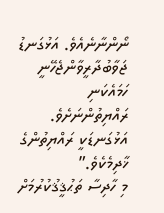ނޯންނާނެއެވެ. އަޅުގަނޑު ޖަވާބުދާރީވާންޖެހޭނީ ހަމައެކަނި ރައްޔިތުންނަށެވެ. އަޅުގަނޑަކީ ރައްޔިތުންގެ ޚާދިމެކެވެ.”
މި ހާދިސާ ތަޙުޤީޤުކުރުމަށް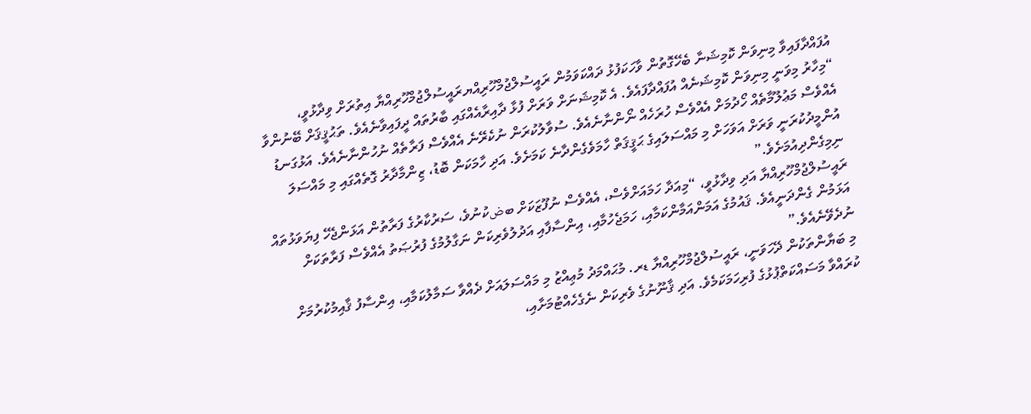އުފައްދާފައިވާ މިނިވަން ކޮމިޝަނާ ބެހޭގޮތުން ވާހަކަފުޅު ދައްކަވަމުން ރައީސުލްޖުމްހޫރިއްޔރައީސުލްޖުމްހޫރިއްޔާ އިތުރަށް ވިދާޅުވީ،
“މިހާރު މިވަނީ މިނިވަން ކޮމިޝަނެއް އުފައްދާފައެވެ. އެ ކޮމިޝަނަށް ވަރަށް ފުޅާ ދާއިރާއެއްގައި ބާރުތައް ދީފައިވާނެއެވެ. ތަޙުޤީޤަށް ބޭނުންވާ އެއްވެސް މަޢުލޫމާތެއް ހޯދުމަށް އެއްވެސް ހުރަހެއް ނޯންނާނެއެވެ. ސުވާލުކުރަން ނުކެރޭނެ އެއްވެސް ފަރާތެއް ނުހުންނާނެއެވެ. އަޅުގަނޑު އުންމީދުކުރަނީ ވަރަށް އަވަހަށް މި މައްސަލައިގެ ޙަޤީޤަތް ހާމަވެގެންދާނެ ކަމަށެވެ. އަދި ހާމަކަން ބޮޑު، ޒިންމާދާރު ގޮތެއްގައި މި މައްސަލަ ނިމިގެންދިއުމަށެވެ.”
ރައީސުލްޖުމްހޫރިއްޔާ އަދި ވިދާޅުވީ، “މިއަދާ ހަމައަށްވެސް، އެއްވެސް ނުފޫޒަކަށް ބضކުނުވެ، ސަރުކާރުގެ ފަރާތުން އަޅަންޖެހޭ ފިޔަވަޅުތައް އަޅަމުން ގެންދަނީއެވެ. ޤައުމުގެ އަމަންއަމާންކަމާއި، ހަމަޖެހުމާއި، އިންސާފާއި އަދުލުވެރިކަން ނަގާލުމުގެ ފުރުޞަތު އެއްވެސް ފަރާތަކަށް ނުދެވޭނެއެވެ.”
މި ބަޔާންތަކުން ދޭހަވަނީ، ރައީސުލްޖުމްހޫރިއްޔާ ޑރ. މުޙައްމަދު މުޢިއްޒު މި މައްސަލައަށް ދެއްވާ ސަމާލުކަމާއި، އިންސާފު ޤާއިމުކުރުމަށް ކުރައްވާ މަސައްކަތްޕުޅުގެ ފުރިހަމަކަމެވެ. އަދި ޤާނޫނުގެ ވެރިކަން ނެގެހެއްޓުމަށާއި،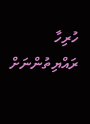ހުރިހާ ރައްޔިތުންނަށް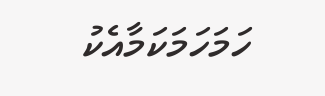ހަމަހަމަކަމާއެކު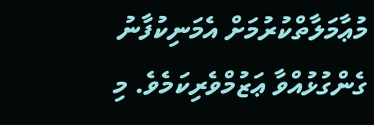މުޢާމަލާތްކުރުމަށް އެމަނިކުފާނު ގެންގުޅުއްވާ ޢަޒުމްވެރިކަމެވެ. މި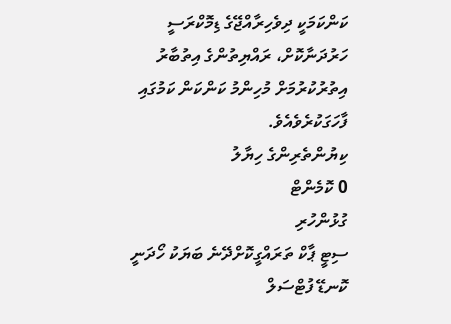ކަންކަމަކީ ދިވެހިރާއްޖޭގެ ޑިމޮކްރަސީ ހަރުދަނާކޮށް، ރައްޔިތުންގެ އިތުބާރު އިތުރުކުރުމަށް މުހިންމު ކަންކަން ކަމުގައި ފާހަގަކުރެވެއެވެ.
ކިޔުންތެރިންގެ ހިޔާލު
0 ކޮމެންޓް
ގުޅުންހުރި
ސިޓީ ޕާކް ތަރައްގީކޮށްދޭނެ ބަޔަކު ހޯދަނީ
ކޮނޑޭ ފުޓްސަލް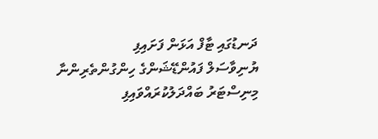ދަނޑުގައި ޓާފް އަޅަން ފަށައިފި
ޔުނިވާސަލް ފައުންޑޭޝަންގެ ހިންގުންތެރިންނާ މިނިސްޓަރު ބައްދަލުކުރައްވައިފި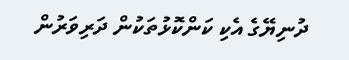ދުނިޔޭގެ އެކި ކަންކޮޅުތަކުން ދަރިވަރުން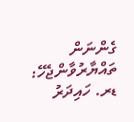ގެންނަން ތައްޔާރުވާންޖެހޭ: ޑރ. ހައިދަރު